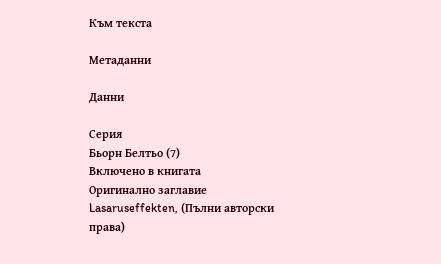Към текста

Метаданни

Данни

Серия
Бьорн Белтьо (7)
Включено в книгата
Оригинално заглавие
Lasaruseffekten, (Пълни авторски права)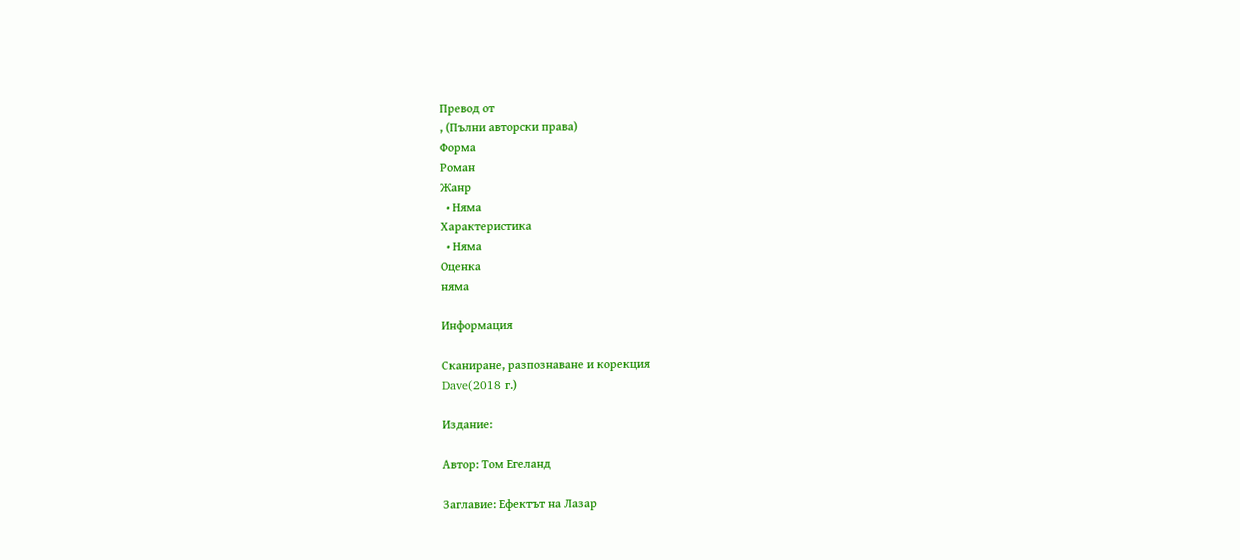Превод от
, (Пълни авторски права)
Форма
Роман
Жанр
  • Няма
Характеристика
  • Няма
Оценка
няма

Информация

Сканиране, разпознаване и корекция
Dave(2018 г.)

Издание:

Автор: Том Егеланд

Заглавие: Ефектът на Лазар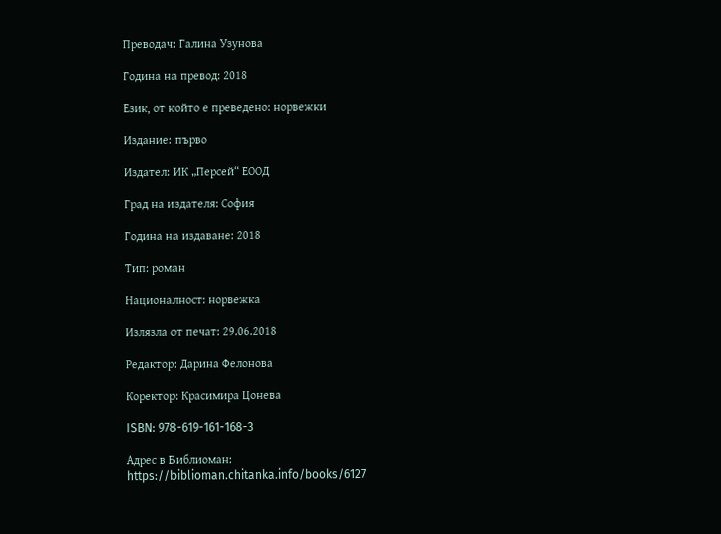Преводач: Галина Узунова

Година на превод: 2018

Език, от който е преведено: норвежки

Издание: първо

Издател: ИК „Персей“ ЕООД

Град на издателя: София

Година на издаване: 2018

Тип: роман

Националност: норвежка

Излязла от печат: 29.06.2018

Редактор: Дарина Фелонова

Коректор: Красимира Цонева

ISBN: 978-619-161-168-3

Адрес в Библиоман: https://biblioman.chitanka.info/books/6127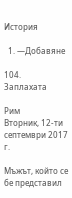История

  1. —Добавяне

104.
Заплахата

Рим
Вторник, 12-ти септември 2017 г.

Мъжът, който се бе представил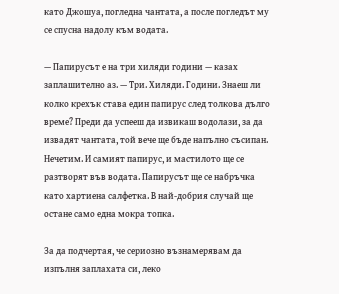като Джошуа, погледна чантата, а после погледът му се спусна надолу към водата.

— Папирусът е на три хиляди години — казах заплашително аз. — Три. Хиляди. Години. Знаеш ли колко крехък става един папирус след толкова дълго време? Преди да успееш да извикаш водолази, за да извадят чантата, той вече ще бъде напълно съсипан. Нечетим. И самият папирус, и мастилото ще се разтворят във водата. Папирусът ще се набръчка като хартиена салфетка. В най-добрия случай ще остане само една мокра топка.

За да подчертая, че сериозно възнамерявам да изпълня заплахата си, леко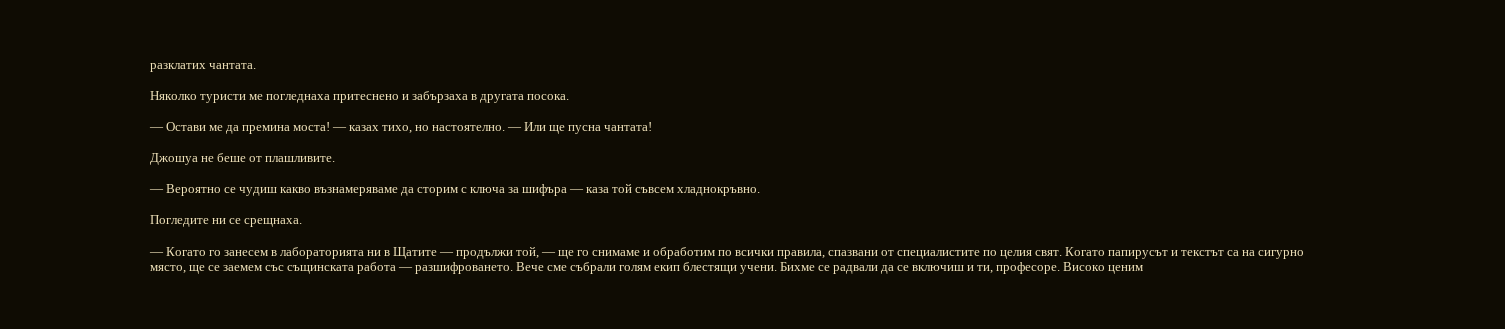разклатих чантата.

Няколко туристи ме погледнаха притеснено и забързаха в другата посока.

— Остави ме да премина моста! — казах тихо, но настоятелно. — Или ще пусна чантата!

Джошуа не беше от плашливите.

— Вероятно се чудиш какво възнамеряваме да сторим с ключа за шифъра — каза той съвсем хладнокръвно.

Погледите ни се срещнаха.

— Когато го занесем в лабораторията ни в Щатите — продължи той, — ще го снимаме и обработим по всички правила, спазвани от специалистите по целия свят. Когато папирусът и текстът са на сигурно място, ще се заемем със същинската работа — разшифроването. Вече сме събрали голям екип блестящи учени. Бихме се радвали да се включиш и ти, професоре. Високо ценим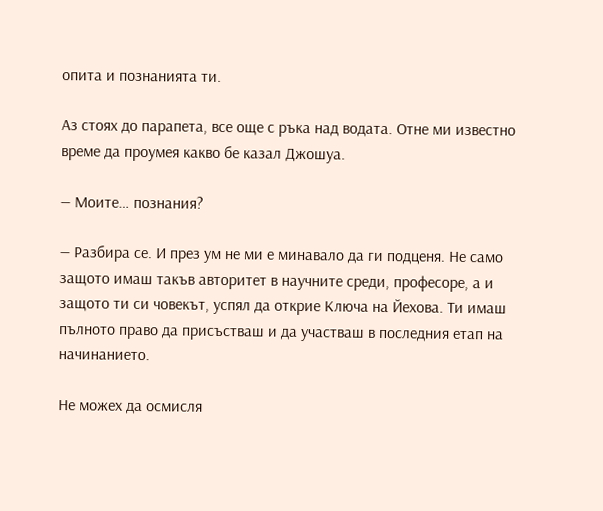опита и познанията ти.

Аз стоях до парапета, все още с ръка над водата. Отне ми известно време да проумея какво бе казал Джошуа.

— Моите… познания?

— Разбира се. И през ум не ми е минавало да ги подценя. Не само защото имаш такъв авторитет в научните среди, професоре, а и защото ти си човекът, успял да открие Ключа на Йехова. Ти имаш пълното право да присъстваш и да участваш в последния етап на начинанието.

Не можех да осмисля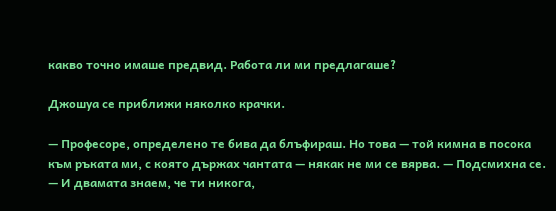какво точно имаше предвид. Работа ли ми предлагаше?

Джошуа се приближи няколко крачки.

— Професоре, определено те бива да блъфираш. Но това — той кимна в посока към ръката ми, с която държах чантата — някак не ми се вярва. — Подсмихна се. — И двамата знаем, че ти никога,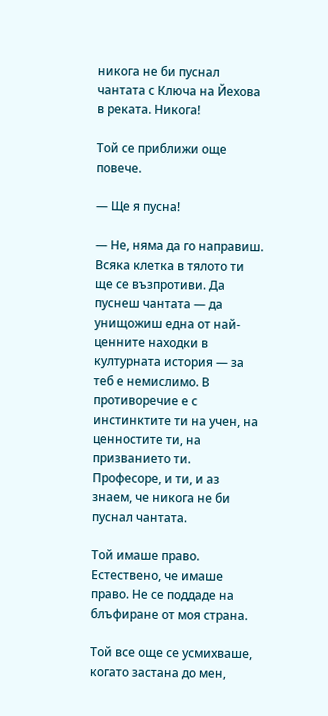никога не би пуснал чантата с Ключа на Йехова в реката. Никога!

Той се приближи още повече.

— Ще я пусна!

— Не, няма да го направиш. Всяка клетка в тялото ти ще се възпротиви. Да пуснеш чантата — да унищожиш една от най-ценните находки в културната история — за теб е немислимо. В противоречие е с инстинктите ти на учен, на ценностите ти, на призванието ти. Професоре, и ти, и аз знаем, че никога не би пуснал чантата.

Той имаше право. Естествено, че имаше право. Не се поддаде на блъфиране от моя страна.

Той все още се усмихваше, когато застана до мен,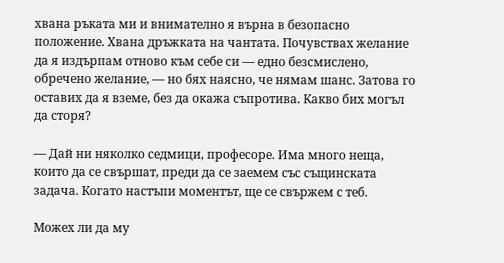хвана ръката ми и внимателно я върна в безопасно положение. Хвана дръжката на чантата. Почувствах желание да я издърпам отново към себе си — едно безсмислено, обречено желание, — но бях наясно, че нямам шанс. Затова го оставих да я вземе, без да окажа съпротива. Какво бих могъл да сторя?

— Дай ни няколко седмици, професоре. Има много неща, които да се свършат, преди да се заемем със същинската задача. Когато настъпи моментът, ще се свържем с теб.

Можех ли да му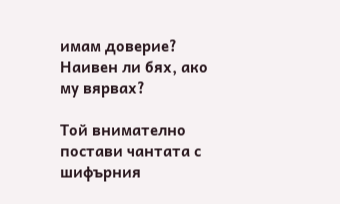имам доверие? Наивен ли бях, ако му вярвах?

Той внимателно постави чантата с шифърния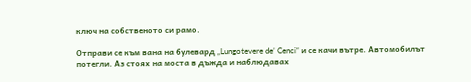ключ на собственото си рамо.

Отправи се към вана на булевард „Lungotevere de’ Cenci“ и се качи вътре. Автомобилът потегли. Аз стоях на моста в дъжда и наблюдавах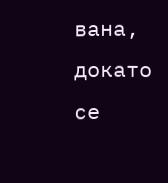вана, докато се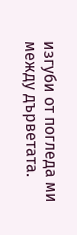изгуби от погледа ми между дърветата.